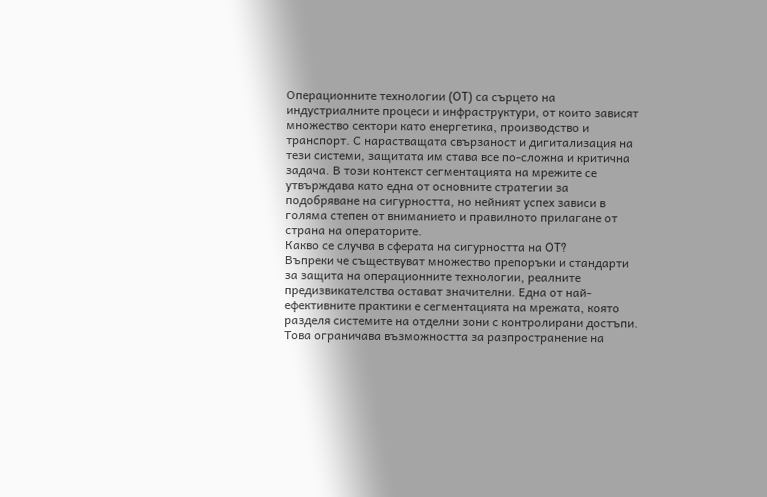Операционните технологии (OT) са сърцето на индустриалните процеси и инфраструктури, от които зависят множество сектори като енергетика, производство и транспорт. С нарастващата свързаност и дигитализация на тези системи, защитата им става все по-сложна и критична задача. В този контекст сегментацията на мрежите се утвърждава като една от основните стратегии за подобряване на сигурността, но нейният успех зависи в голяма степен от вниманието и правилното прилагане от страна на операторите.
Какво се случва в сферата на сигурността на OT?
Въпреки че съществуват множество препоръки и стандарти за защита на операционните технологии, реалните предизвикателства остават значителни. Една от най-ефективните практики е сегментацията на мрежата, която разделя системите на отделни зони с контролирани достъпи. Това ограничава възможността за разпространение на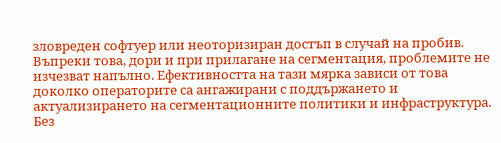зловреден софтуер или неоторизиран достъп в случай на пробив.
Въпреки това, дори и при прилагане на сегментация, проблемите не изчезват напълно. Ефективността на тази мярка зависи от това доколко операторите са ангажирани с поддържането и актуализирането на сегментационните политики и инфраструктура. Без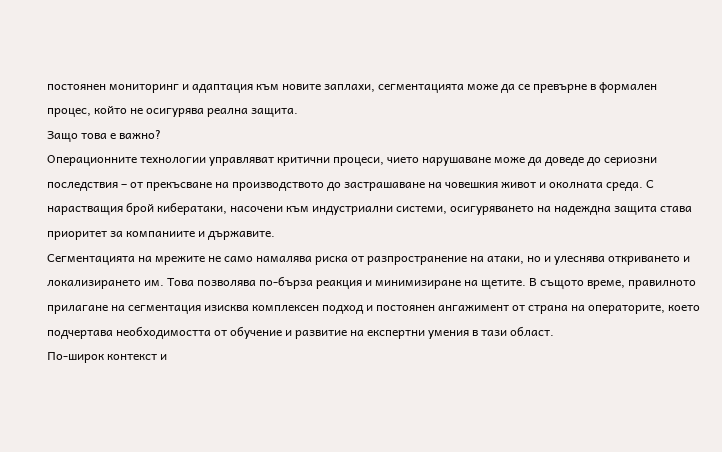постоянен мониторинг и адаптация към новите заплахи, сегментацията може да се превърне в формален процес, който не осигурява реална защита.
Защо това е важно?
Операционните технологии управляват критични процеси, чието нарушаване може да доведе до сериозни последствия – от прекъсване на производството до застрашаване на човешкия живот и околната среда. С нарастващия брой кибератаки, насочени към индустриални системи, осигуряването на надеждна защита става приоритет за компаниите и държавите.
Сегментацията на мрежите не само намалява риска от разпространение на атаки, но и улеснява откриването и локализирането им. Това позволява по-бърза реакция и минимизиране на щетите. В същото време, правилното прилагане на сегментация изисква комплексен подход и постоянен ангажимент от страна на операторите, което подчертава необходимостта от обучение и развитие на експертни умения в тази област.
По-широк контекст и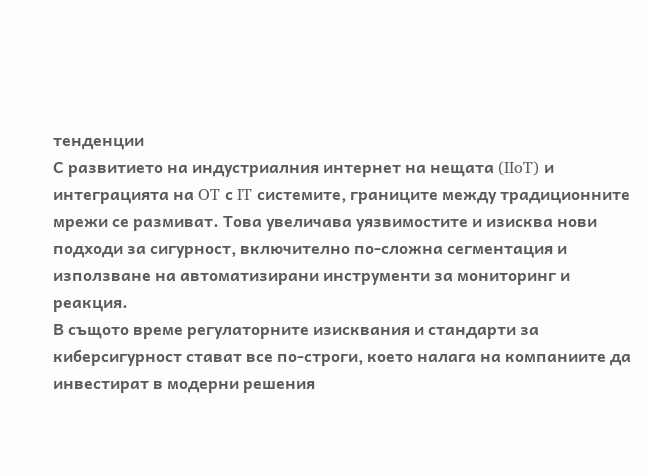тенденции
С развитието на индустриалния интернет на нещата (IIoT) и интеграцията на OT с IT системите, границите между традиционните мрежи се размиват. Това увеличава уязвимостите и изисква нови подходи за сигурност, включително по-сложна сегментация и използване на автоматизирани инструменти за мониторинг и реакция.
В същото време регулаторните изисквания и стандарти за киберсигурност стават все по-строги, което налага на компаниите да инвестират в модерни решения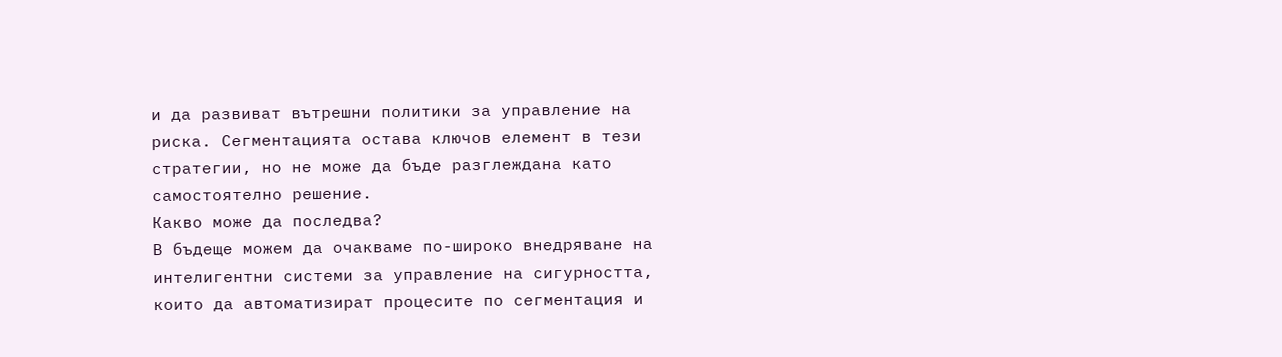и да развиват вътрешни политики за управление на риска. Сегментацията остава ключов елемент в тези стратегии, но не може да бъде разглеждана като самостоятелно решение.
Какво може да последва?
В бъдеще можем да очакваме по-широко внедряване на интелигентни системи за управление на сигурността, които да автоматизират процесите по сегментация и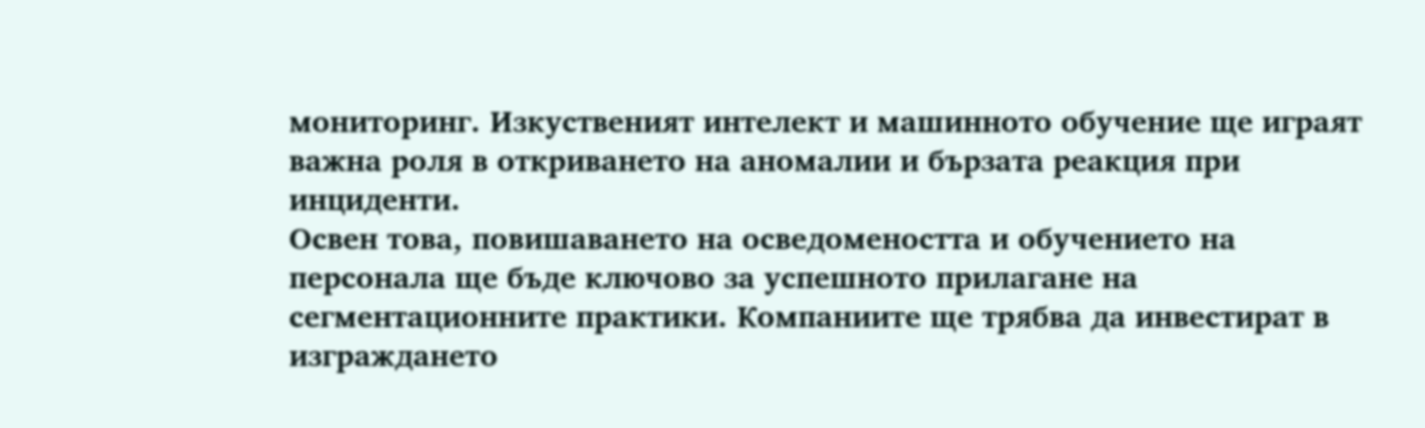мониторинг. Изкуственият интелект и машинното обучение ще играят важна роля в откриването на аномалии и бързата реакция при инциденти.
Освен това, повишаването на осведомеността и обучението на персонала ще бъде ключово за успешното прилагане на сегментационните практики. Компаниите ще трябва да инвестират в изграждането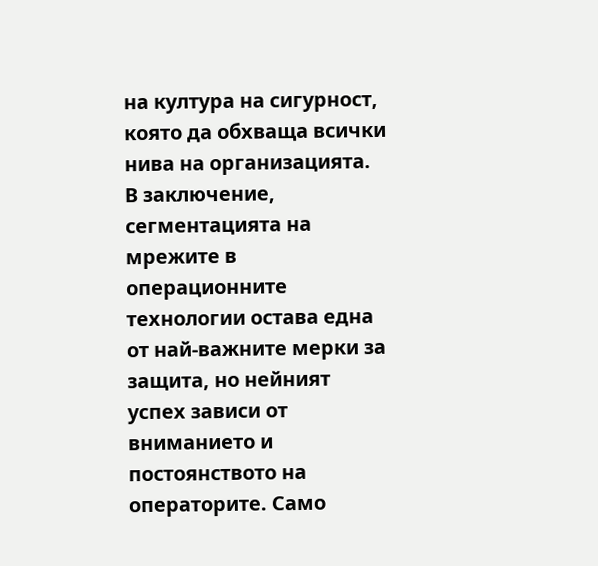на култура на сигурност, която да обхваща всички нива на организацията.
В заключение, сегментацията на мрежите в операционните технологии остава една от най-важните мерки за защита, но нейният успех зависи от вниманието и постоянството на операторите. Само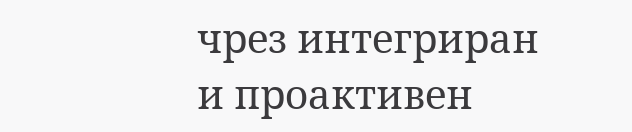чрез интегриран и проактивен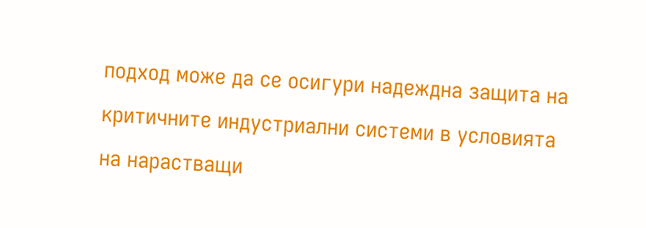подход може да се осигури надеждна защита на критичните индустриални системи в условията на нарастващи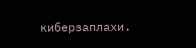киберзаплахи.